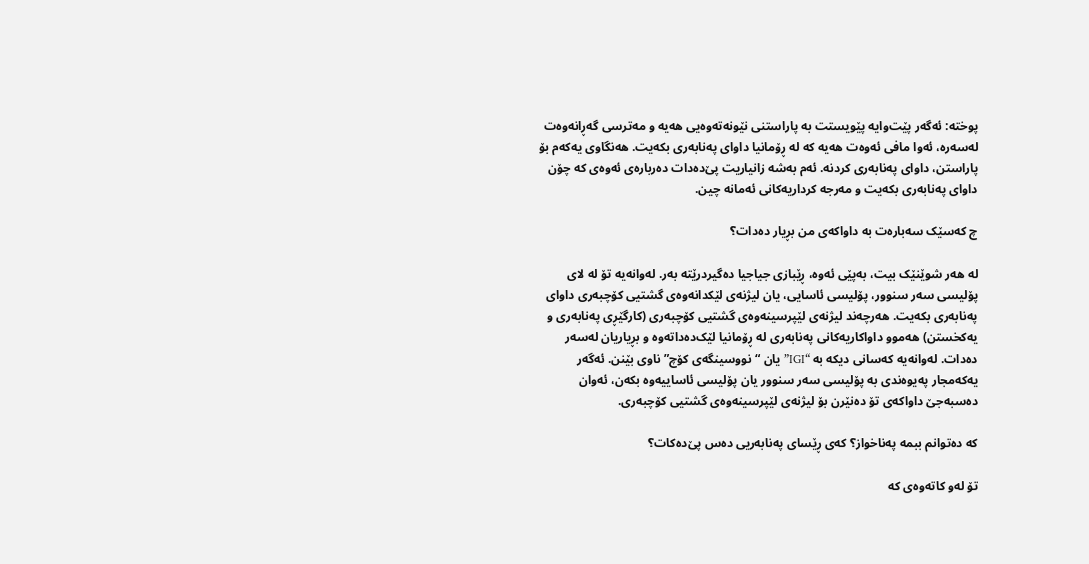پوختە: ئەگەر پێت‌وایە پێویستت بە پاراستنی نێونەتەوەیی هەیە و مەترسی گەڕانەوەت لەسەرە، ئەوا مافی ئەوەت هەیە کە لە ڕۆمانیا داوای پەنابەری بکەیت. هەنگاوی یەکەم بۆ پاراستن، داوای پەنابەری کردنە. ئەم بەشە زانیاریت پێ‌دەدات دەربارەی ئەوەی کە چۆن داوای پەنابەری بکەیت و مەرجە کرداریەکانی ئەمانە چین.

چ کەسێک سەبارەت بە داواکەی من بڕیار دەدات؟

لە هەر شوێنێک بیت، بەپێی ئەوە، ڕێبازی جیاجیا دەگیردرێتە بەر. لەوانەیە تۆ لە لای پۆلیسی سەر سنوور، پۆلیسی ئاسایی، یان لیژنەی لێکدانەوەی گشتیی کۆچبەری داوای پەنابەری بکەیت. هەرچەند لیژنەی لێپرسینەوەی گشتیی کۆچبەری (کارگێڕی پەنابەری و یەکخستن) هەموو داواکاریەکانی پەنابەری لە ڕۆمانیا لێک‌دەداتەوە و بڕیاریان لەسەر دەدات. لەوانەیە کەسانی دیکە بە “IGI” یان “نووسینگەی کۆچ” ناوی بێنن. ئەگەر یەکەمجار پەیوەندی بە پۆلیسی سەر سنوور یان پۆلیسی ئاساییەوە بکەن، ئەوان دەسبەجێ داواکەی تۆ دەنێرن بۆ لیژنەی لێپرسینەوەی گشتیی کۆچبەری.

کە دەتوانم ببمە پەناخواز؟ کەی ڕێسای پەنابەریی دەس پێ‌دەکات؟

تۆ لەو کاتەوەی کە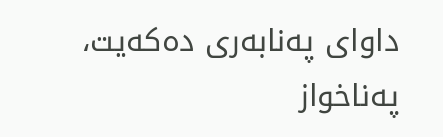داوای پەنابەری دەکەیت، پەناخواز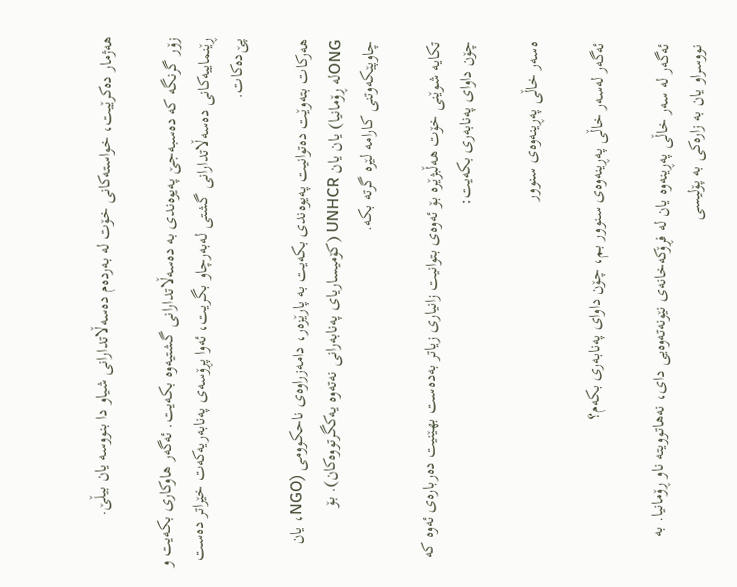هەژمار دەکرێیت، خواستەکانی خۆت لە بەردەم دەسەڵاتدارانی شیاو دا بنووسە یان بیڵێ.

زۆر گرنگە کە دەسبەجێ پەیوەندی بە دەسەڵاتدارانی گشتیەوە بکەیت. ئەگەر هاوکاری بکەیت و ڕێنماییەکانی دەسەڵاتدارانی گشتی لەبەرچاو بگریت، ئەوا پڕۆسەی پەنابەریەکەت خێراتر دەست پێ‌دەکات.

هەرکات بتەوێت دەتوانیت پەیوەندی بکەیت بە پارێزەر، دامەزراوەی ناحکوومی (NGO، یان ONGلە ڕۆمانیا) یان یان UNHCR (کۆمیساریای پەنابەرانی نەتەوە یەکگرتووەکان). بۆ چاوپێکەوتنی کارامە لێرە گرتە بکە.

تکایە شوێنی خۆت هەڵبژێرە بۆ ئەوەی بتوانیت زانیاری زیاتر بەدەست بهێنیت دەربارەی ئەوە کە چۆن داوای پەنابەری بکەیت:

ەسەر خاڵی پەڕینەوەی سنوور

ئەگەر لەسەر خاڵی پەڕینەوەی سنوور بم، چۆن داوای پەنابەری بکەم؟

ئەگەر لە سەر خاڵی پەڕینەوە یان لە فڕۆکەخانەی نێونەتەوەیی دای، نەهاتوویتە ناو ڕۆمانیا. بە نووسراو یان بە زارەکی بە پۆلیسی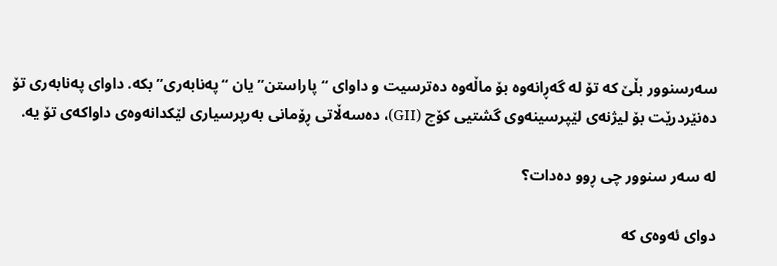سەرسنوور بڵێ کە تۆ لە گەڕانەوە بۆ ماڵەوە دەترسیت و داوای “پاراستن” یان “پەنابەری” بکە. داوای پەنابەری تۆ دەنێردرێت بۆ لیژنەی لێپرسینەوی گشتیی کۆچ (GII)، دەسەڵاتی ڕۆمانی بەرپرسیاری لێکدانەوەی داواکەی تۆ یە.

لە سەر سنوور چی ڕوو دەدات؟

دوای ئەوەی کە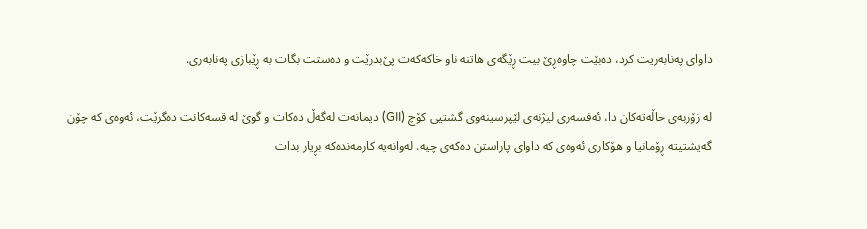داوای پەنابەریت کرد، دەبێت چاوەڕێ بیت ڕێگەی هاتنە ناو خاکەکەت پێ‌بدرێت و دەستت بگات بە ڕێبازی پەنابەری.

لە زۆربەی حاڵەتەکان دا، ئەفسەری لیژنەی لێپرسینەوی گشتیی کۆچ (GII) دیمانەت لەگەڵ دەکات و گوێ لە قسەکانت دەگرێت، ئەوەی کە چۆن گەیشتیتە ڕۆمانیا و هۆکاری ئەوەی کە داوای پاراستن دەکەی چیە. لەوانەیە کارمەندەکە بڕیار بدات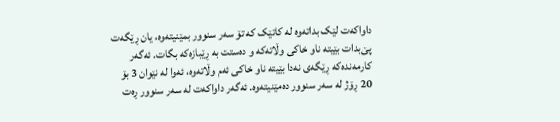داواکەت لێک‌ بداتەوە لە کاتێک کە تۆ سەر سنوور بمێنیتەوە، یان ڕێگەت پێ‌بدات بێیتە ناو خاکی وڵاتەکە و دەستت بە ڕێبازەکە بگات. ئەگەر کارمەندەکە ڕێگەی نەدا بێیتە ناو خاکی ئەم وڵاتەوە، ئەوا لە نێوان 3 بۆ 20 ڕۆژ لە سەر سنوور دەمێنیتەوە. ئەگەر داواکەت لە سەر سنوور ڕەت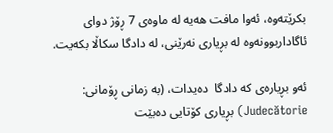بکرێتەوە، ئەوا مافت هەیە لە ماوەی 7 ڕۆژ دوای ئاگاداربوونەوە لە بڕیاری نەرێنی، لە دادگا سکاڵا بکەیت.

ئەو بڕیارەی کە دادگا  دەیدات، (بە زمانی ڕۆمانی: Judecătorie) بڕیاری کۆتایی دەبێت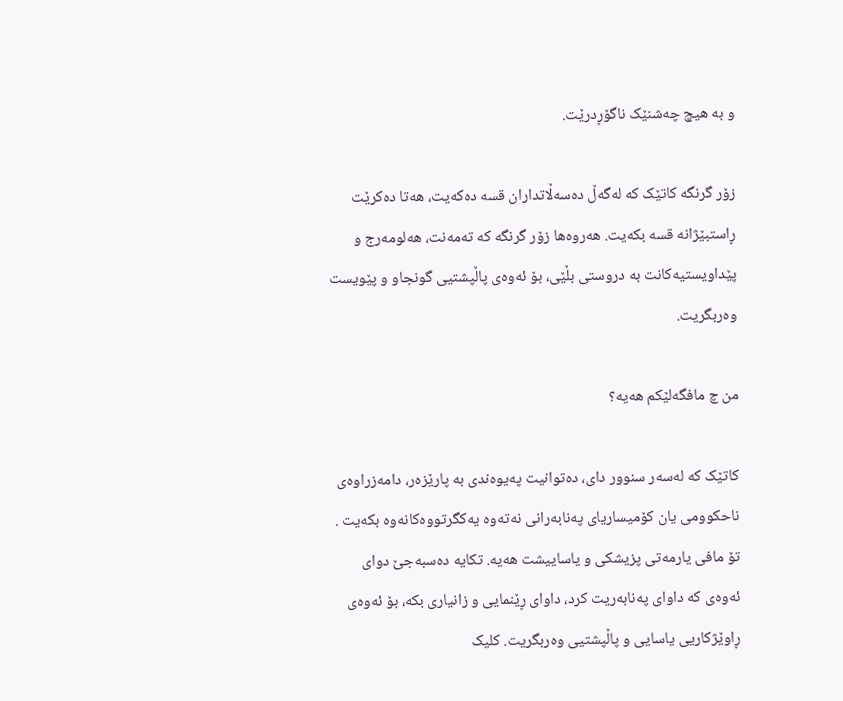و بە هیچ چەشنێک ناگۆڕدرێت.

زۆر گرنگە کاتێک کە لەگەڵ دەسەڵاتداران قسە دەکەیت، هەتا دەکرێت ڕاستبێژانە قسە بکەیت. هەروەها زۆر گرنگە کە تەمەنت، هەلومەرج و پێداویستیەکانت بە دروستی بڵێی، بۆ ئەوەی پاڵپشتیی گونجاو و پێویست وەربگریت.

من چ مافگەلێکم هەیە؟

کاتێک کە لەسەر سنوور دای، دەتوانیت پەیوەندی بە پارێزەر، دامەزراوەی ناحکوومی یان کۆمیساریای پەنابەرانی نەتەوە یەکگرتووەکانەوە بکەیت . تۆ مافی یارمەتی پزیشکی و یاساییشت هەیە. تکایە دەسبەجێ دوای ئەوەی کە داوای پەنابەریت کرد، داوای ڕێنمایی و زانیاری بکە، بۆ ئەوەی ڕاوێژکاریی یاسایی و پاڵپشتیی وەربگریت. کلیک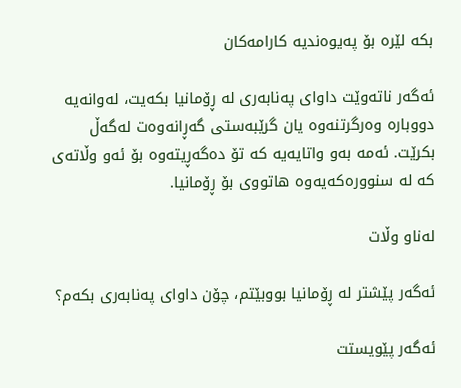بکە لێرە بۆ پەیوەندیە کارامەکان

ئەگەر ناتەوێت داوای پەنابەری لە ڕۆمانیا بکەیت، لەوانەیە دووبارە وەرگرتنەوە یان گرێبەستی گەڕانەوەت لەگەڵ بکرێت. ئەمە بەو واتایەیە کە تۆ دەگەڕیتەوە بۆ ئەو وڵاتەی کە لە سنوورەکەیەوە هاتووی بۆ ڕۆمانیا.

لەناو وڵات

ئەگەر پێشتر لە ڕۆمانیا بووبێتم، چۆن داوای پەنابەری بکەم؟

ئەگەر پێویستت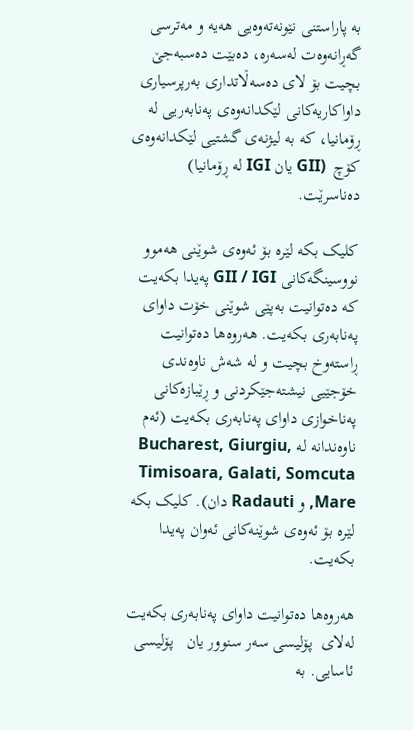بە پاراستنی نێونەتەوەیی هەیە و مەترسی گەڕانەوەت لەسەرە، دەبێت دەسبەجێ بچیت بۆ لای دەسەڵاتداری بەرپرسیاری داواکاریەکانی لێکدانەوەی پەنابەریی لە ڕۆمانیا، کە بە لیژنەی گشتیی لێکدانەوەی کۆچ  (GII یان IGI لە ڕۆمانیا) دەناسرێت.

کلیک بکە لێرە بۆ ئەوەی شوێنی هەموو نووسینگەکانی GII / IGI پەیدا بکەیت کە دەتوانیت بەپێی شوێنی خۆت داوای پەنابەری بکەیت. هەروەها دەتوانیت ڕاستەوخ بچیت و لە شەش ناوەندی خۆجێیی نیشتەجێکردنی و ڕێبازەکانی پەناخوازی داوای پەنابەری بکەیت (ئەم  ناوەندانە لە Bucharest, Giurgiu, Timisoara, Galati, Somcuta Mare, و Radauti دان). کلیک بکە لێرە بۆ ئەوەی شوێنەکانی ئەوان پەیدا بکەیت.

هەروەها دەتوانیت داوای پەنابەری بکەیت لەلای  پۆلیسی سەر سنوور یان   پۆلیسی ئاسایی. بە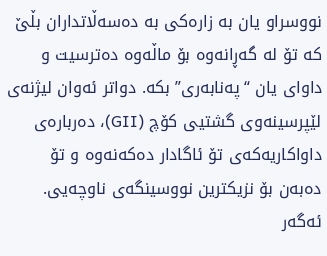نووسراو یان بە زارەکی بە دەسەڵاتداران بڵێ کە تۆ لە گەڕانەوە بۆ ماڵەوە دەترسیت و داوای یان “پەنابەری” بکە. دواتر ئەوان لیژنەی لێپرسینەوی گشتیی کۆچ (GII)، دەربارەی داواکاریەکەی تۆ ئاگادار دەکەنەوە و تۆ دەبەن بۆ نزیکترین نووسینگەی ناوچەیی. ئەگەر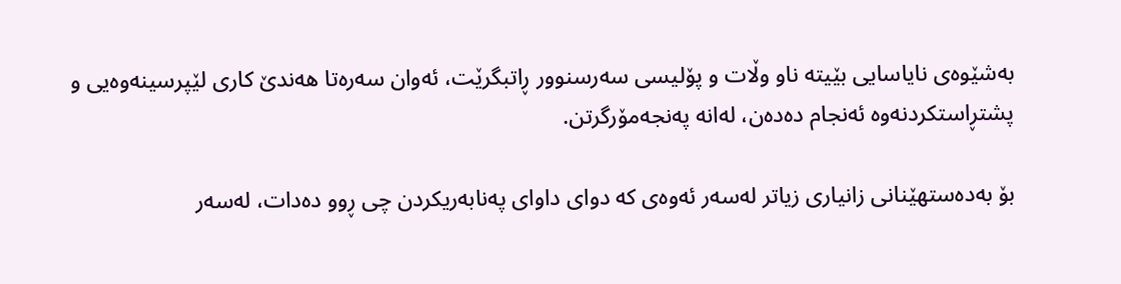بەشێوەی نایاسایی بێیتە ناو وڵات و پۆلیسی سەرسنوور ڕاتبگرێت، ئەوان سەرەتا هەندێ کاری لێپرسینەوەیی و پشتڕاستکردنەوە ئەنجام دەدەن، لەانە پەنجەمۆرگرتن.

بۆ بەدەستهێنانی زانیاری زیاتر لەسەر ئەوەی کە دوای داوای پەنابەریکردن چی ڕوو دەدات، لەسەر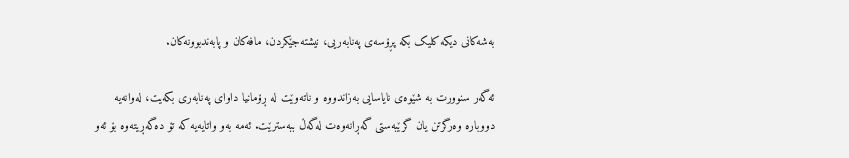بەشەکانی دیکە کلیک بکە پڕۆسەی پەنابەریی، نیشتەجێکردن، مافەکان و پابەندبوونەکان.

ئەگەر سنوورت بە شێوەی نایاسایی بەزاندووە و ناتەوێت لە ڕۆمانیا داوای پەنابەری بکەیت، لەوانەیە  دووبارە وەرگرتن یان گرێبەستی گەڕانەوەت لەگەڵ ببەسترێت. ئەمە بەو واتایەیە کە تۆ دەگەڕیتەوە بۆ ئەو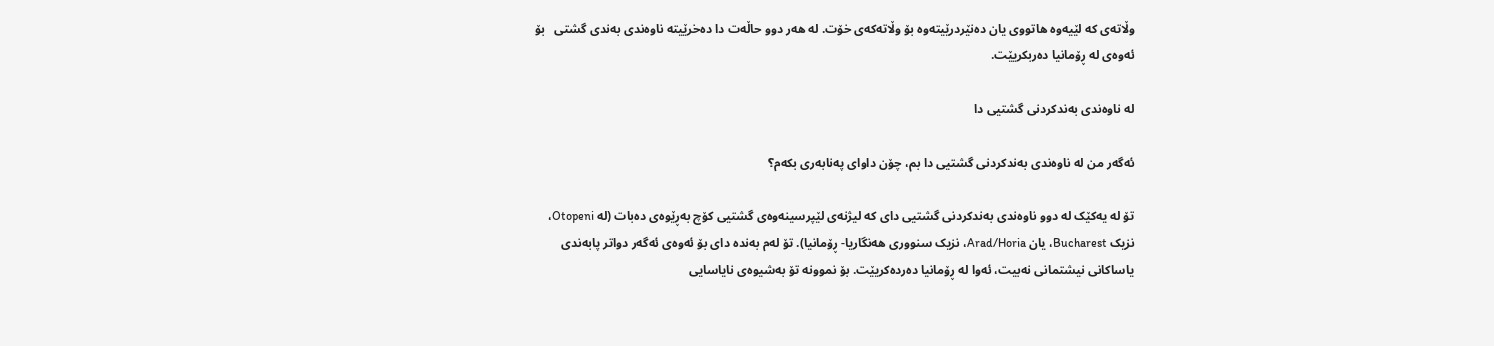وڵاتەی کە لێیەوە هاتووی یان دەنێردرێیتەوە بۆ وڵاتەکەی خۆت. لە هەر دوو حاڵەت دا دەخرێیتە ناوەندی بەندی گشتی   بۆ ئەوەی لە ڕۆمانیا دەربکریێت.

لە ناوەندی بەندکردنی گشتیی دا

ئەگەر من لە ناوەندی بەندکردنی گشتیی دا بم، چۆن داوای پەنابەری بکەم؟

تۆ لە یەکێک لە دوو ناوەندی بەندکردنی گشتیی دای کە لیژنەی لێپرسینەوەی گشتیی کۆچ بەڕێوەی دەبات (لە Otopeni، نزیک Bucharest، یان Arad/Horia، نزیک سنووری هەنگاریا- ڕۆمانیا). تۆ لەم بەندە دای بۆ ئەوەی ئەگەر دواتر پابەندی یاساکانی نیشتمانی نەبیت، ئەوا لە ڕۆمانیا دەردەکریێت. بۆ نموونە تۆ بەشیوەی نایاسایی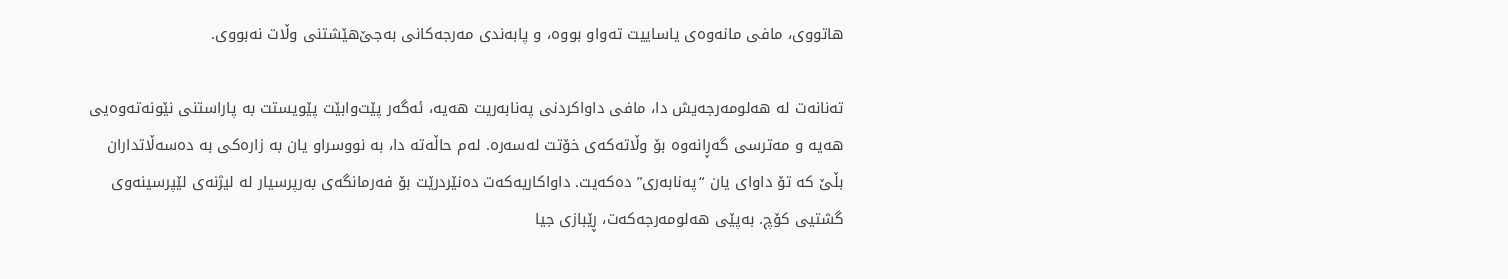هاتووی، مافی مانەوەی یاساییت تەواو بووە، و پابەندی مەرجەکانی بەجێ‌هێشتنی وڵات نەبووی.

تەنانەت لە هەلومەرجەیش دا، مافی داواکردنی پەنابەریت هەیە، ئەگەر پێت‌وابێت پێویستت بە پاراستنی نێونەتەوەیی هەیە و مەترسی گەڕانەوە بۆ وڵاتەکەی خۆتت لەسەرە. لەم حاڵەتە دا، بە نووسراو یان بە زارەکی بە دەسەڵاتداران بڵێ کە تۆ داوای یان “پەنابەری” دەکەیت. داواکاریەکەت دەنێردرێت بۆ فەرمانگەی بەرپرسیار لە لیژنەی لێپرسینەوی گشتیی کۆچ. بەپێی هەلومەرجەکەت، ڕێبازی جیا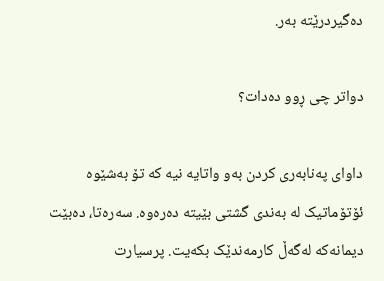دەگیردرێتە بەر.

دواتر چی ڕوو دەدات؟

داوای پەنابەری کردن بەو واتایە نیە کە تۆ بەشێوە ئۆتۆماتیک لە بەندی گشتی بێیتە دەرەوە. سەرەتا، دەبێت دیمانەکە لەگەڵ کارمەندێک بکەیت. پرسیارت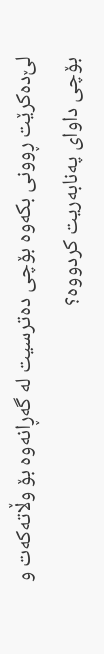لێ‌دەکرێت ڕوونی بکەوە بۆچی دەترسیت لە گەڕانەوە بۆ وڵاتەکەت و بۆچی داوای پەنابەریت کردووە؟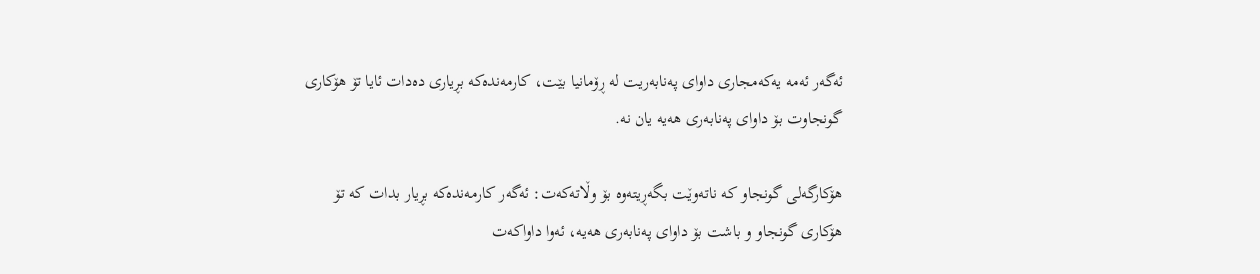ئەگەر ئەمە یەکەمجاری داوای پەنابەریت لە ڕۆمانیا بێت، کارمەندەکە بڕیاری دەدات ئایا تۆ هۆکاری گونجاوت بۆ داوای پەنابەری هەیە یان نە.

هۆکارگەلی گونجاو کە ناتەوێت بگەڕیتەوە بۆ وڵاتەکەت: ئەگەر کارمەندەکە بڕیار بدات کە تۆ هۆکاری گونجاو و باشت بۆ داوای پەنابەری هەیە، ئەوا داواکەت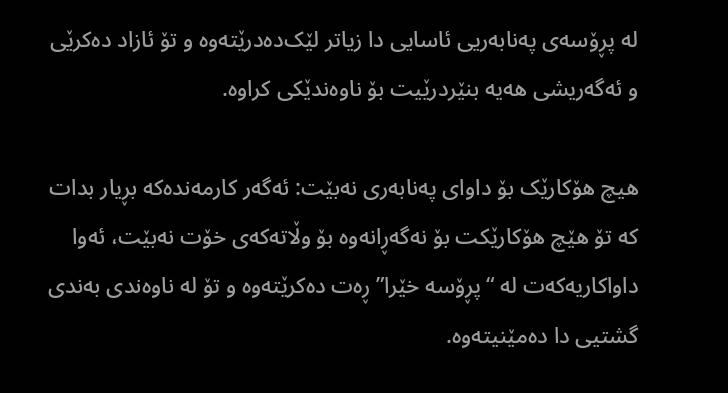لە پڕۆسەی پەنابەریی ئاسایی دا زیاتر لێک‌دەدرێتەوە و تۆ ئازاد دەکرێی و ئەگەریشی هەیە بنێردرێیت بۆ ناوەندێکی کراوە.

هیچ هۆکارێک بۆ داوای پەنابەری نەبێت: ئەگەر کارمەندەکە بڕیار بدات کە تۆ هێچ هۆکارێکت بۆ نەگەڕانەوە بۆ وڵاتەکەی خۆت نەبێت، ئەوا داواکاریەکەت لە “پڕۆسە خێرا” ڕەت دەکرێتەوە و تۆ لە ناوەندی بەندی گشتیی دا دەمێنیتەوە.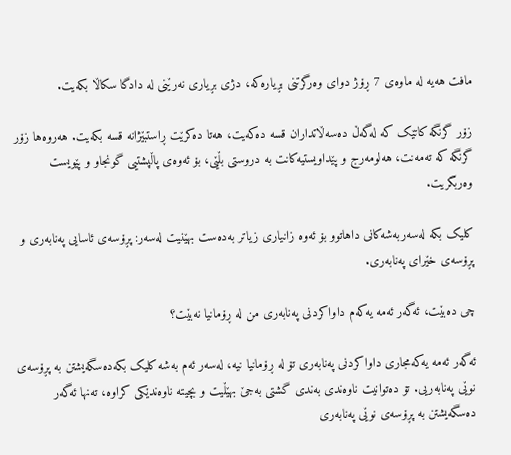مافت هەیە لە ماوەی 7 ڕۆژ دوای وەرگرتنی بڕیارەکە، دژی بڕیاری نەرێنی لە دادگا سکاڵا بکەیت.

زۆر گرنگە کاتێک کە لەگەڵ دەسەڵاتداران قسە دەکەیت، هەتا دەکرێت ڕاستبێژانە قسە بکەیت. هەروەها زۆر گرنگە کە تەمەنت، هەلومەرج و پێداویستیەکانت بە دروستی بڵێی، بۆ ئەوەی پاڵپشتیی گونجاو و پێویست وەربگریت.

کلیک بکە لەسەربەشەکانی داهاتوو بۆ ئەوە زانیاری زیاتر بەدەست بهێنیت لەسەر: پڕۆسەی ئاسایی پەنابەری و پڕۆسەی خێرای پەنابەری.

چی دەبێت، ئەگەر ئەمە یەکەم داواکردنی پەنابەری من لە ڕۆمانیا نەبێت؟

ئەگەر ئەمە یەکەمجاری داواکردنی پەنابەری تۆ لە ڕۆمانیا نیە، لەسەر ئەم بەشە کلیک بکەدەسگەیشتن بە پڕۆسەی نوێی پەنابەریی. تۆ دەتوانیت ناوەندی بەندی گشتی بەجێ بهێڵیت و بچیتە ناوەندێکی کراوە، تەنها ئەگەر دەسگەیشتن بە پڕۆسەی نوێی پەنابەری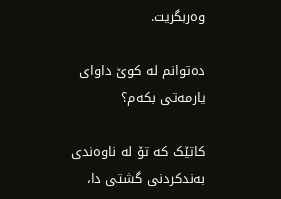وەربگریت.

دەتوانم لە کوێ داوای یارمەتی بکەم؟

کاتێک کە تۆ لە ناوەندی بەندکردنی گشتی دا،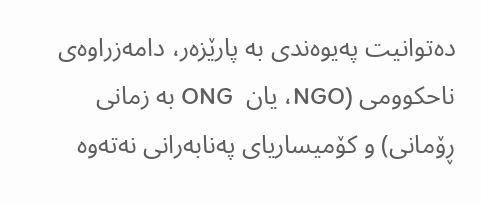دەتوانیت پەیوەندی بە پارێزەر، دامەزراوەی ناحکوومی (NGO، یان  ONG بە زمانی ڕۆمانی) و کۆمیساریای پەنابەرانی نەتەوە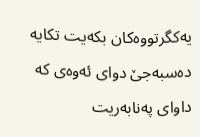یەکگرتووەکان بکەیت تکایە دەسبەجێ دوای ئەوەی کە داوای پەنابەریت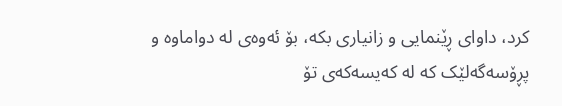کرد، داوای ڕێنمایی و زانیاری بکە، بۆ ئەوەی لە دواماوە و پڕۆسەگەلێک کە لە کەیسەکەی تۆ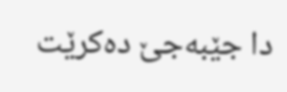دا جێبەجێ دەکرێت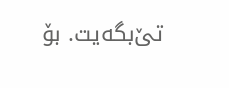تێ‌بگەیت. بۆ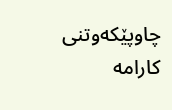چاوپێکەوتنی کارامە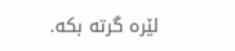لێرە گرتە بکە.